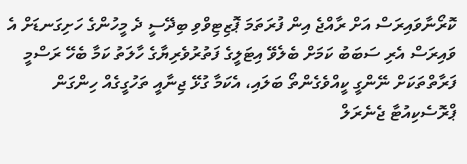ކޮރޯނާވައިރަސް އަށް ރާއްޖެ އިން ފުރަތަމަ ޕޮޒިޓިވްވި ބިދޭސީ ދެ މީހުންގެ ހަށިގަނޑަށް އެ ވައިރަސް އެރި ސަބަބު ކަމަށް ބެލެވޭ އިޓަލީގެ ފަތުރުވެރިޔާގެ ހާލަތު ކަމާ ބެހޭ ރަސްމީ ފަރާތްތަކަށް ނޭންގީ ކީއްވެގެންތޯ ބަލައި، އެކަމާ ގުޅޭ ޖިނާއީ ތަހުގީގެއް ހިންގަން ޕްރޮސެކިއުޓާ ޖެނެރަލް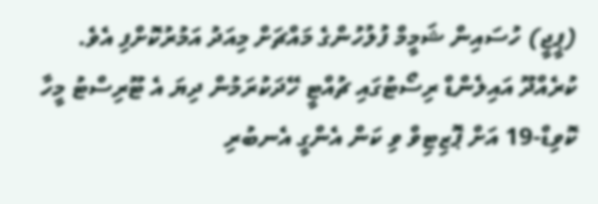(ޕީޖީ) ހުސައިން ޝަމީމް ފުލުހުންގެ މައްޗަށް މިއަދު އަމުރުކޮށްފި އެވެ.
ކުރެއްދޫ އައިލެންޑް ރިސޯޓުގައި ޗުއްޓީ ހޭދަކުރަމުން ދިޔަ އެ ޓޫރިސްޓު މީހާ ކޮވިޑް-19 އަށް ޕޮޒިޓިވް ވި ކަން އެންގީ އެނބުރި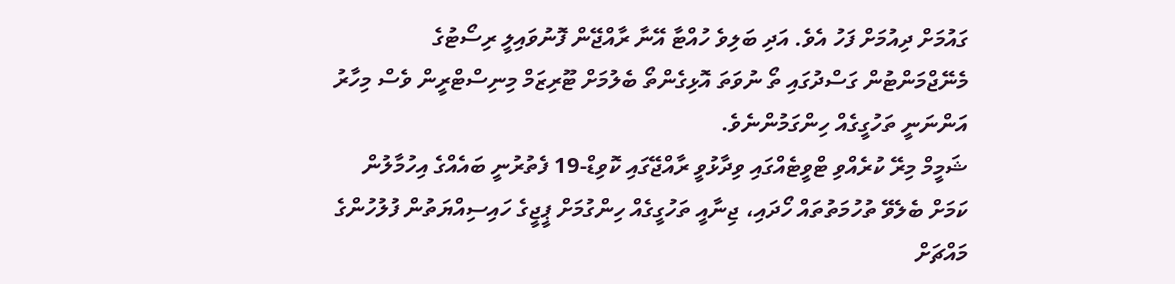ގައުމަށް ދިއުމަށް ފަހު އެވެ. އަދި ބަލިވެ ހުއްޓާ އޭނާ ރާއްޖޭން ފޮނުވައިލީ ރިސޯޓުގެ މެނޭޖްމަންޓުން ގަސްދުގައި ތޯ ނުވަތަ އޮޅިގެންތޯ ބެލުމަށް ޓޫރިޒަމް މިނިސްޓްރީން ވެސް މިހާރު އަންނަނީ ތަހުގީގެއް ހިންގަމުންނެވެ.
ޝަމީމް މިރޭ ކުރެއްވި ޓްވީޓެއްގައި ވިދާޅުވީ ރާއްޖޭގައި ކޮވިޑް-19 ފެތުރުނީ ބައެއްގެ އިހުމާލުން ކަމަށް ބެލެވޭ ތުހުމަތުތައް ހޯދައި، ޖިނާއީ ތަހުގީގެއް ހިންގުމަށް ޕީޖީގެ ހައިސިއްޔަތުން ފުލުހުންގެ މައްޗަށް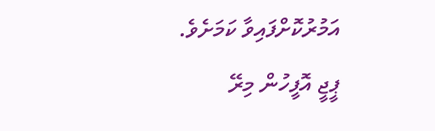އަމުރުކޮށްފައިވާ ކަމަށެވެ.
ޕީޖީ އޮފީހުން މިރޭ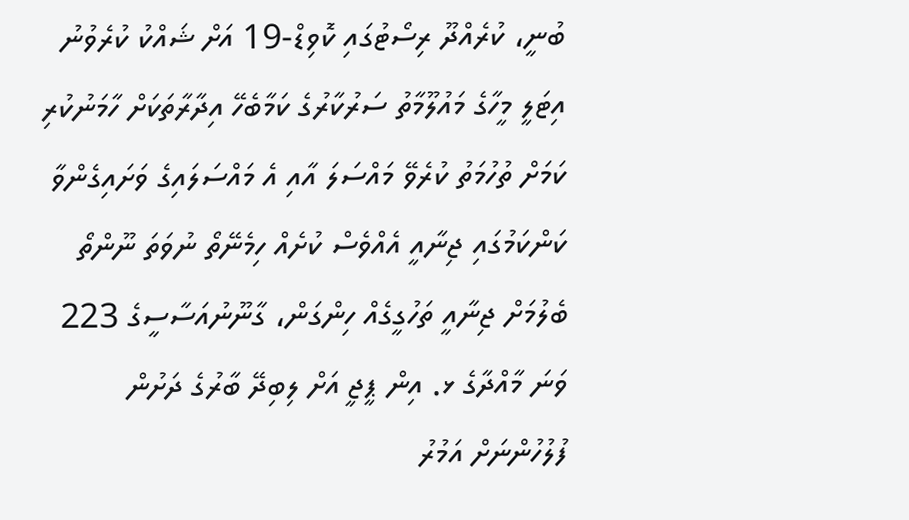ބުނީ، ކުރެއްދޫ ރިސޯޓުގައި ކޮވިޑް-19 އަށް ޝައްކު ކުރެވުނު އިޓަލީ މީހާގެ މައުލޫމާތު ސަރުކާރުގެ ކަމާބެހޭ އިދާރާތަކަށް ހާމަނުކުރި ކަމަށް ތުހުމަތު ކުރެވޭ މައްސަލަ އާއި އެ މައްސަލައިގެ ވަށައިގެންވާ ކަންކަމުގައި ޖިނާއީ އެއްވެސް ކުށެއް ހިމެނޭތޯ ނުވަތަ ނޫންތޯ ބެލުމަށް ޖިނާއީ ތަހުގީގެއް ހިންގަން، ގާނޫނުއަސާސީގެ 223 ވަނަ މާއްދާގެ ޅ. އިން ޕީޖީ އަށް ލިބިދޭ ބާރުގެ ދަށުން ފުލުހުންނަށް އަމުރު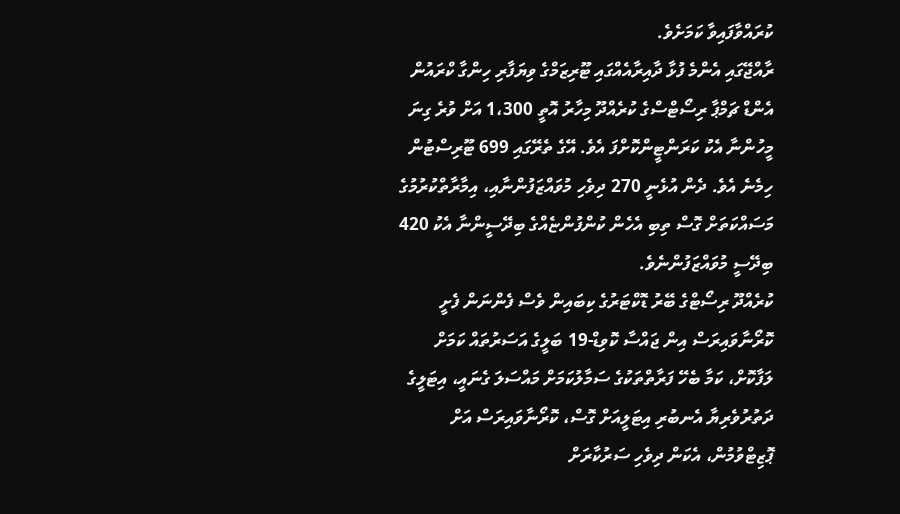ކުރައްވާފައިވާ ކަމަށެވެ.
ރާއްޖޭގައި އެންމެ ފުޅާ ދާއިރާއެއްގައި ޓޫރިޒަމްގެ ވިޔަފާރި ހިންގާ ކްރައުން އެންޑް ޗަމްޕާ ރިސޯޓްސްގެ ކުރެއްދޫ މިހާރު އޮތީ 1،300 އަށް ވުރެ ގިނަ މީހުންނާ އެކު ކަރަންޓީންކޮށްފަ އެވެ. އޭގެ ތެރޭގައި 699 ޓޫރިސްޓުން ހިމެނެ އެވެ. ދެން އުޅެނީ 270 ދިވެހި މުވައްޒަފުންނާއި، އިމާރާތްކުރުމުގެ މަސައްކަތަށް ގޮސް ތިބި އެހެން ކުންފުންޏެއްގެ ބިދޭސީންނާ އެކު 420 ބިދޭސީ މުވައްޒަފުންނެވެ.
ކުރެއްދޫ ރިސޯޓްގެ ބޭރު ޑޮކްޓަރުގެ ކިބައިން ވެސް ފެންނަން ފެށީ ކޮރޯނާވައިރަސް އިން ޖައްސާ ކޮވިޑް-19 ބަލީގެ އަސަރުތައް ކަމަށް ލަފާކޮށް، ކަމާ ބެހޭ ފަރާތްތަކުގެ ސަމާލުކަމަށް މައްސަލަ ގެނައީ، އިޓަލީގެ ދަތުރުވެރިޔާ އެނބުރި އިޓަލީއަށް ގޮސް، ކޮރޯނާވައިރަސް އަށް ޕޮޒިޓްވުމުން، އެކަން ދިވެހި ސަރުކާރަށް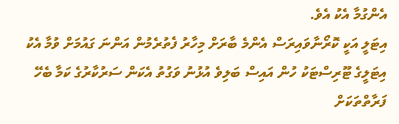އެންގުމާ އެކު އެވެ.
އިޓަލީ އަކީ ކޮރޯނާވައިރަސް އެންމެ ބާރަށް މިހާރު ފެތުރެމުން އަންނަ ގައުމަށް ވުމާ އެކު އިޓަލީގެ ޓޫރިސްޓަކު ހުން އައިސް ބަލިވެ އުޅުނު ވަގުތު އެކަން ސަރުކާރުގެ ކަމާ ބެހޭ ފަރާތްތަކަށް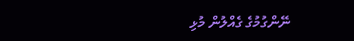ނޭންގުމުގެ ގެއްލުން މުޅި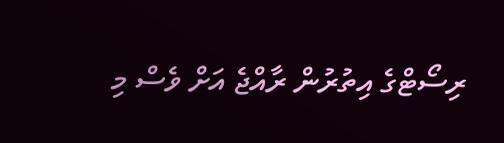ރިސޯޓްގެ އިތުރުން ރާއްޖެ އަށް ވެސް މި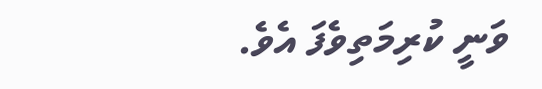ވަނީ ކުރިމަތިވެފަ އެވެ.